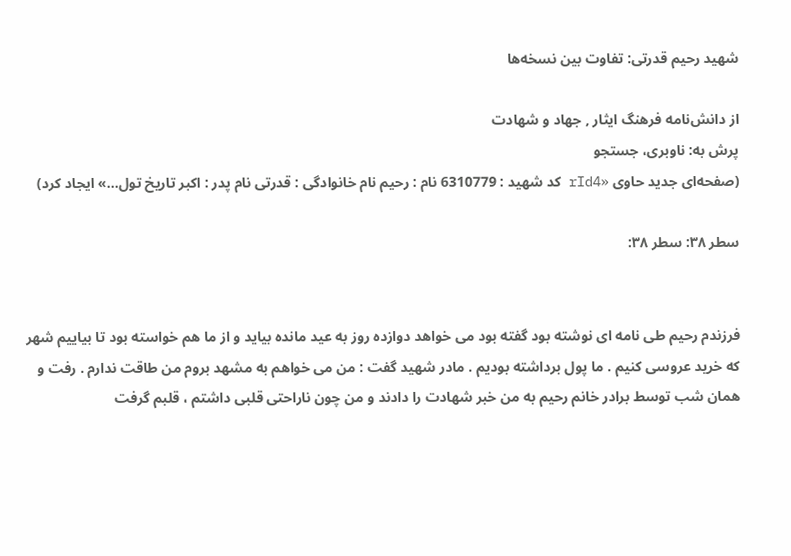شهید رحیم قدرتی: تفاوت بین نسخه‌ها

از دانش‌نامه فرهنگ ایثار , جهاد و شهادت
پرش به: ناوبری، جستجو
(صفحه‌ای جدید حاوی «rId4 کد شهید : 6310779 نام : رحیم‌ نام خانوادگی : قدرتی‌ نام پدر : اکبر تاریخ تول...» ایجاد کرد)

سطر ۳۸: سطر ۳۸:


فرزندم رحیم طی نامه ای نوشته بود گفته بود می خواهد دوازده روز به عید مانده بیاید و از ما هم خواسته بود تا بیاییم شهر که خرید عروسی کنیم . ما پول برداشته بودیم . مادر شهید گفت : من می خواهم به مشهد بروم من طاقت ندارم . رفت و همان شب توسط برادر خانم رحیم به من خبر شهادت را دادند و من چون ناراحتی قلبی داشتم ، قلبم گرفت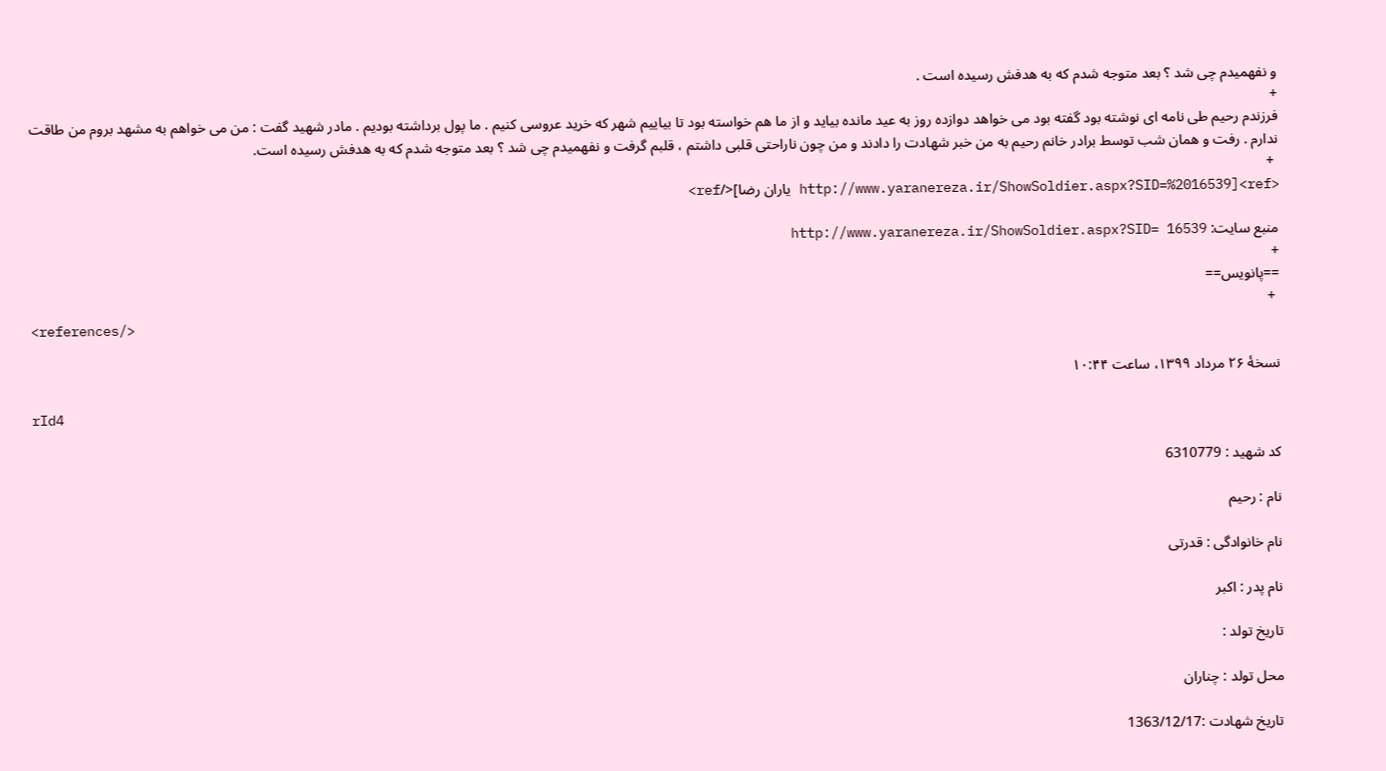و نفهمیدم چی شد ؟ بعد متوجه شدم که به هدفش رسیده است .
+
فرزندم رحیم طی نامه ای نوشته بود گفته بود می خواهد دوازده روز به عید مانده بیاید و از ما هم خواسته بود تا بیاییم شهر که خرید عروسی کنیم . ما پول برداشته بودیم . مادر شهید گفت : من می خواهم به مشهد بروم من طاقت ندارم . رفت و همان شب توسط برادر خانم رحیم به من خبر شهادت را دادند و من چون ناراحتی قلبی داشتم ، قلبم گرفت و نفهمیدم چی شد ؟ بعد متوجه شدم که به هدفش رسیده است.
 +
<ref>[http://www.yaranereza.ir/ShowSoldier.aspx?SID=%2016539 یاران رضا]</ref>

منبع سایت: http://www.yaranereza.ir/ShowSoldier.aspx?SID= 16539
+
==پانویس==
 +
<references/>

نسخهٔ ۲۶ مرداد ۱۳۹۹، ساعت ۱۰:۴۴

rId4

کد شهید : 6310779

نام : رحیم‌

نام خانوادگی : قدرتی‌

نام پدر : اکبر

تاریخ تولد :

محل تولد : چناران

تاریخ شهادت :1363/12/17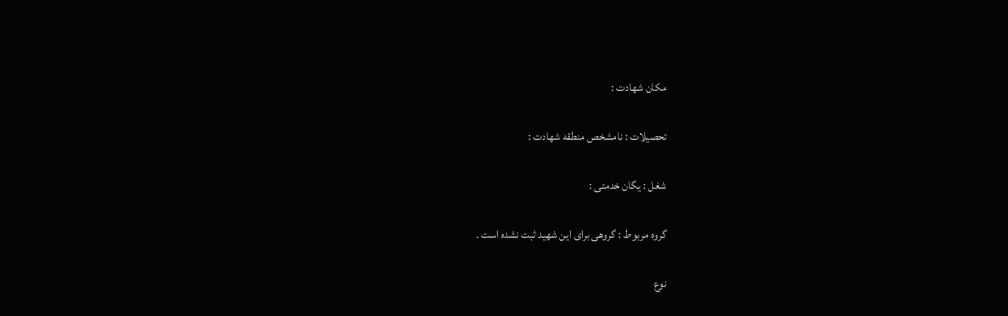مکان شهادت :

تحصیلات : نامشخص منطقه شهادت :

شغل : یگان خدمتی :

گروه مربوط : گروهی برای این شهید ثبت نشده است .

نوع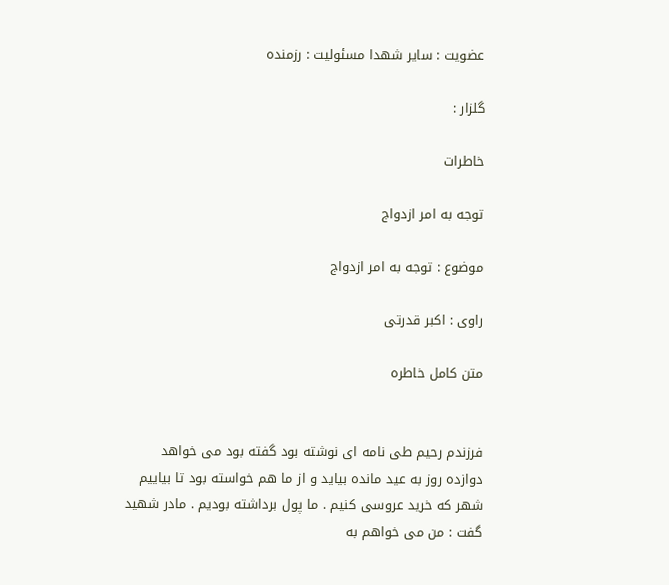عضویت : سایر شهدا مسئولیت : رزمنده‌

گلزار :

خاطرات

توجه به امر ازدواج

موضوع : توجه به امر ازدواج

راوی : اکبر قدرتی

متن کامل خاطره


فرزندم رحیم طی نامه ای نوشته بود گفته بود می خواهد دوازده روز به عید مانده بیاید و از ما هم خواسته بود تا بیاییم شهر که خرید عروسی کنیم . ما پول برداشته بودیم . مادر شهید گفت : من می خواهم به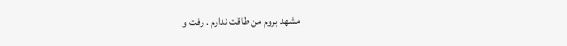مشهد بروم من طاقت ندارم . رفت و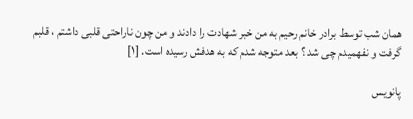همان شب توسط برادر خانم رحیم به من خبر شهادت را دادند و من چون ناراحتی قلبی داشتم ، قلبم گرفت و نفهمیدم چی شد ؟ بعد متوجه شدم که به هدفش رسیده است. [۱]

پانویس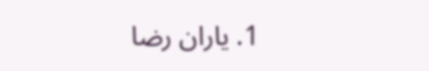1. یاران رضا